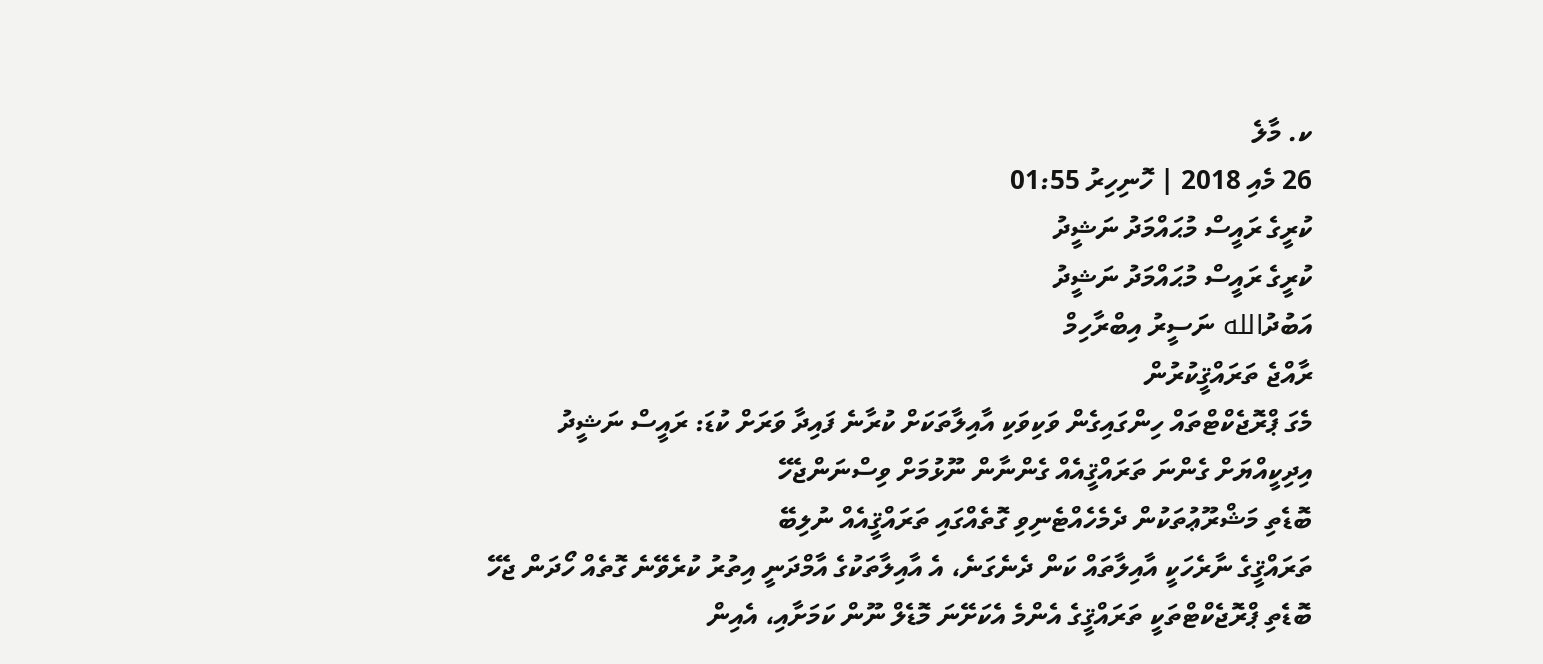ކ. މާލެ
26 މެއި 2018 | ހޮނިހިރު 01:55
ކުރީގެ ރައީސް މުޙައްމަދު ނަޝީދު
ކުރީގެ ރައީސް މުޙައްމަދު ނަޝީދު
އަބުދުالله ނަސީރު އިބްރާހިމް
ރާއްޖެ ތަރައްޤީކުރުން
މެގަ ޕްރޮޖެކްޓްތައް ހިންގައިގެން ވަކިވަކި އާއިލާތަކަށް ކުރާނެ ފައިދާ ވަރަށް ކުޑަ: ރައީސް ނަޝީދު
އިދިކީއްޔަށް ގެންނަ ތަރައްޤީއެއް ގެންނާން ނޫޅުމަށް ވިސްނަންޖެހޭ
ބޮޑެތި މަޝްރޫޢުތަކުން ދެމެހެއްޓެނިވި ގޮތެއްގައި ތަރައްޤީއެއް ނުލިބޭ
ތަރައްޤީގެ ނާރެހަކީ އާއިލާތައް ކަން ދެނެގަނެ، އެ އާއިލާތަކުގެ އާމްދަނީ އިތުރު ކުރެވޭނެ ގޮތެއް ހޯދަން ޖެހޭ
ބޮޑެތި ޕްރޮޖެކްޓްތަކީ ތަރައްޤީގެ އެންމެ އެކަށޭނަ މޮޑެލް ނޫން ކަމަށާއި، އެއިން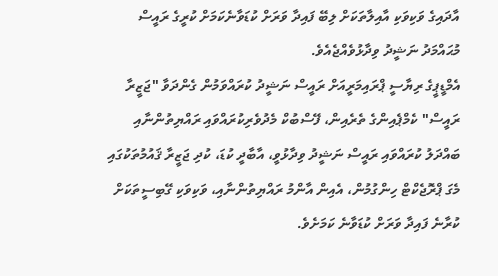އާދައިގެ ވަކިވަކި އާއިލާތަކަށް ލިބޭ ފައިދާ ވަރަށް ކުޑަވާނެކަމަށް ކުރީގެ ރައީސް މުޙައްމަދު ނަޝީދު ވިދާޅުވެއްޖެއެވެ.
އެމްޑީޕީގެ ރިޔާސީ ޕްރައިމަރީއަށް ރައީސް ނަޝީދު ކުރައްވަމުން ގެންދަވާ "ޖަޒީރާ ރައީސް" ކެމްޕެއިންގެ ތެރެއިން، ފޭސްބުކް މެދުވެރިކުރައްވައި ރައްޔިތުންނާއި ބައްދަލު ކުރައްވައި ރައީސް ނަޝީދު ވިދާޅުވީ، އާބާދީ ކުޑަ، ކުދި ޖަޒީރާ ޤައުމުތަކުގައި މެގަ ޕްރޮޖެކްޓް ހިންގުމުން، އެއިން އާންމު ރައްޔިތުންނާއި، ވަކިވަކި ގޭބިސީތަކަށް ކުރާނެ ފައިދާ ވަރަށް ކުޑަވާނެ ކަމަށެވެ.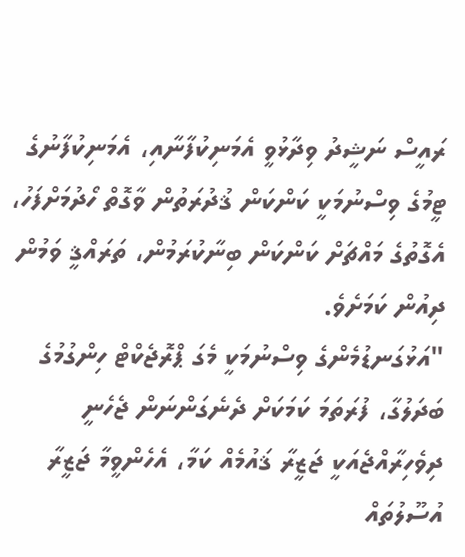ރައީސް ނަޝީދު ވިދާޅުވީ އެމަނިކުފާނާއި، އެމަނިކުފާނުގެ ޓީމުގެ ވިސްނުމަކީ ކަންކަން ޤުދުރަތުން ވާގޮތް ހޯދުމަށްފަހު، އެގޮތުގެ މައްޗަށް ކަންކަން ބިނާކުރަމުން، ތަރައްޤީ ވަމުން ދިއުން ކަމަށެވެ.
"އަޅުގަނޑުމެންގެ ވިސްނުމަކީ މެގަ ޕްރޮޖެކްޓް ހިންގުމުގެ ބަދަލުގާ، ފުރަތަމަ ކަމަކަށް ދެނެގަންނަން ޖެހެނީ ދިވެހިރާއްޖެއަކީ ޖަޒީރާ ޤައުމެއް ކަމާ، އެހެންވީމާ ޖަޒީރާ އުސޫލުތައް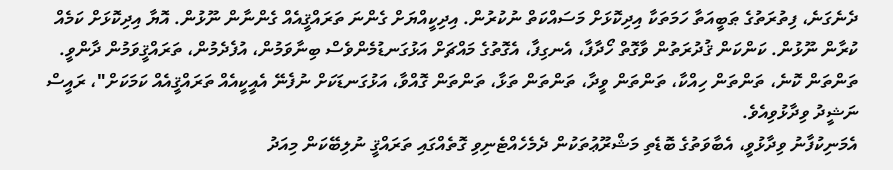ދެނެގަނެ، ފިތުރަތުގެ ޠަބީއަތާ ހަމަތަކާ އިދިކޮޅަށް މަސައްކަތް ނުކުރުން. އިދިކީއްޔަށް ގެންނަ ތަރައްޤީއެއް ގެންނާން ނޫޅުން. އޮޔާ އިދިކޮޅަށް ކަމެއް ކުރާން ނޫޅުން. ކަންކަން ޤުދުރަތުން ވާގޮތް ހޯދާފާ، އެނގިފާ، އެގޮތުގެ މައްޗަށް އަޅުގަނޑުމެންވެސް ބިނާވަމުން، އުފެދެމުން، ތަރައްޤީވަމުން ދާންވީ. ތަންތަން ކޮނެ، ތަންތަން ހިއްކާ، ތަންތަން ވީދާ، ތަންތަން ތަޅާ، ތަންތަން ގޮއްވާ، އަޅުގަނޑަކަށް ނުފެނޭ އެއީކީއެއް ތަރައްޤީއެއް ކަމަކަށް"، ރައީސް ނަޝީދު ވިދާޅުވިއެވެ.
އެމަނިކުފާނު ވިދާޅުވީ، އެބާވަތުގެ ބޮޑެތި މަޝްރޫޢުތަކުން ދެމެހެއްޓެނިވި ގޮތެއްގައި ތަރައްޤީ ނުލިބޭކަން މިއަދު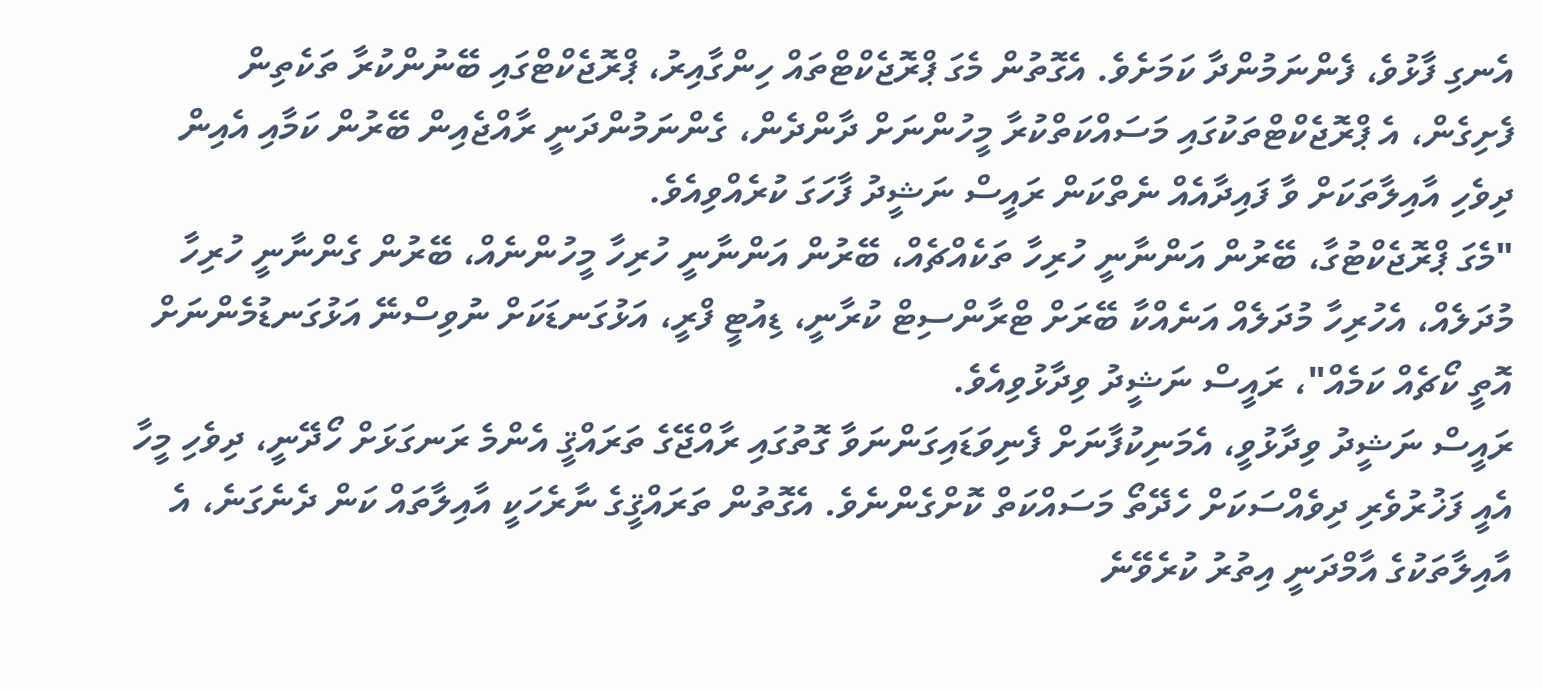އެނގި ފާޅުވެ، ފެންނަމުންދާ ކަމަށެވެ. އެގޮތުން މެގަ ޕްރޮޖެކްޓްތައް ހިންގާއިރު، ޕްރޮޖެކްޓްގައި ބޭނުންކުރާ ތަކެތިން ފެށިގެން، އެ ޕްރޮޖެކްޓްތަކުގައި މަސައްކަތްކުރާ މީހުންނަށް ދާންދެން، ގެންނަމުންދަނީ ރާއްޖެއިން ބޭރުން ކަމާއި އެއިން ދިވެހި އާއިލާތަކަށް ވާ ފައިދާއެއް ނެތްކަން ރައީސް ނަޝީދު ފާހަގަ ކުރެއްވިއެވެ.
"މެގަ ޕްރޮޖެކްޓުގާ، ބޭރުން އަންނާނީ ހުރިހާ ތަކެއްޗެއް، ބޭރުން އަންނާނީ ހުރިހާ މީހުންނެއް، ބޭރުން ގެންނާނީ ހުރިހާ މުދަލެއް، އެހުރިހާ މުދަލެއް އަނެއްކާ ބޭރަށް ޓްރާންސިޓް ކުރާނީ، ޑިއުޓީ ފްރީ، އަޅުގަނޑަކަށް ނުވިސްނޭ އަޅުގަނޑުމެންނަށް އޮތީ ކޯޗެއް ކަމެއް"، ރައީސް ނަޝީދު ވިދާޅުވިއެވެ.
ރައީސް ނަޝީދު ވިދާޅުވީ، އެމަނިކުފާނަށް ފެނިވަޑައިގަންނަވާ ގޮތުގައި ރާއްޖޭގެ ތަރައްޤީ އެންމެ ރަނގަޅަށް ހޯދޭނީ، ދިވެހި މީހާ އެއީ ފަޚުރުވެރި ދިވެއްސަކަށް ހެދޭތޯ މަސައްކަތް ކޮށްގެންނެވެ. އެގޮތުން ތަރައްޤީގެ ނާރެހަކީ އާއިލާތައް ކަން ދެނެގަނެ، އެ އާއިލާތަކުގެ އާމްދަނީ އިތުރު ކުރެވޭނެ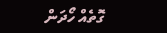ގޮތެއް ހޯދަން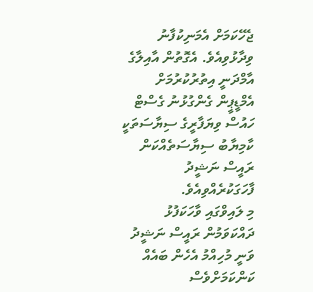ޖެހޭކަމަށް އެމަނިކުފާނު ވިދާޅުވިއެވެ. އެގޮތުން އާއިލާގެ އާމްދަނީ އިތުރުކުރުމަށް އެމްޑީޕީން ގެންގުޅުނު ގެސްޓް ހައުސް ވިޔަފާރީގެ ސިޔާސަތަކީ ކާމިޔާބު ސިޔާސަތެއްކަން ރައީސް ނަޝީދު ފާހަގަކުރެއްވިއެވެ.
މި ލައިވްގައި ވާހަކަފުޅު ދައްކަވަމުން ރައީސް ނަޝީދު ވަނީ މުހިއްމު އެހެން ބައެއް ކަންކަމަށްވެސް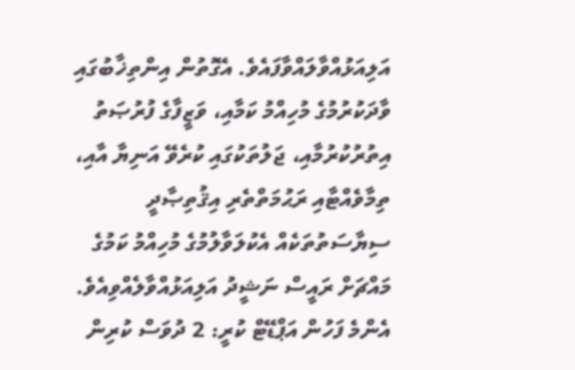އަލިއަޅުއްވާލައްވާފައެވެ. އެގޮތުން އިންތިޚާބުގައި ވާދަކުރުމުގެ މުހިއްމު ކަމާއި، ވަޒީފާގެ ފުރުޞަތު އިތުރުކުރުމާއި، ޖަލުތަކުގައި ކުރެވޭ އަނިޔާ އާއި، ތިމާވެއްޓާއި ރަޙުމަތްތެރި އިޤުތިޞާދީ ސިޔާސަތުތަކެއް އެކުލަވާލުމުގެ މުހިއްމު ކަމުގެ މައްޗަށް ރައީސް ނަޝީދު އަލިއަޅުއްވާލެއްވިއެވެ.
އެންމެ ފަހުން އަޕްޑޭޓް ކުރީ: 2 ދުވަސް ކުރިން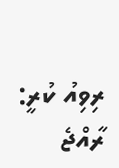ރިވިއު ކުރީ: ރާއްޖެ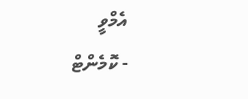އެމްވީ
- ކޮމެންޓް